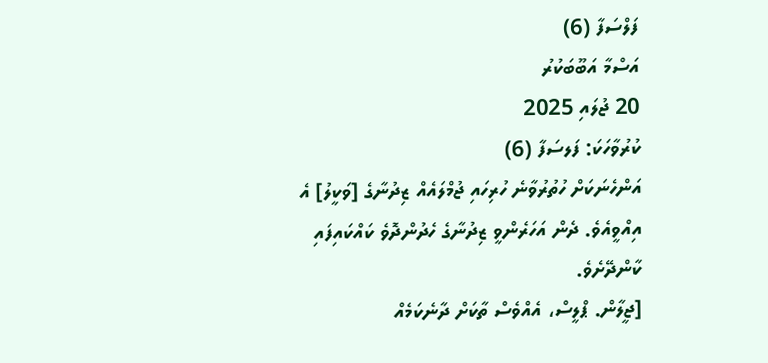ފަލްސަފާ (6)
އަސްމާ އަބޫބަކުރު
20 ޖުލައި 2025
ކުރުވާހަކަ: ފަލސަފާ (6)
އަންހެނަކަށް ހުތުރުވާނެ ހުރިހައި ޖުމްލައެއް ޒިދުނާގެ [ވަކީލު] އެ އިއްވީއެވެ. ދެން އަހަރެންވީ ޒިދުނާގެ ހެދުންދޮވެ ކައްކައިފައި ކާންދޭށެވެ.
[ޖީލާން. ޕްލީސް، އެއްވެސް ތާކަށް ދާނެކަމެއް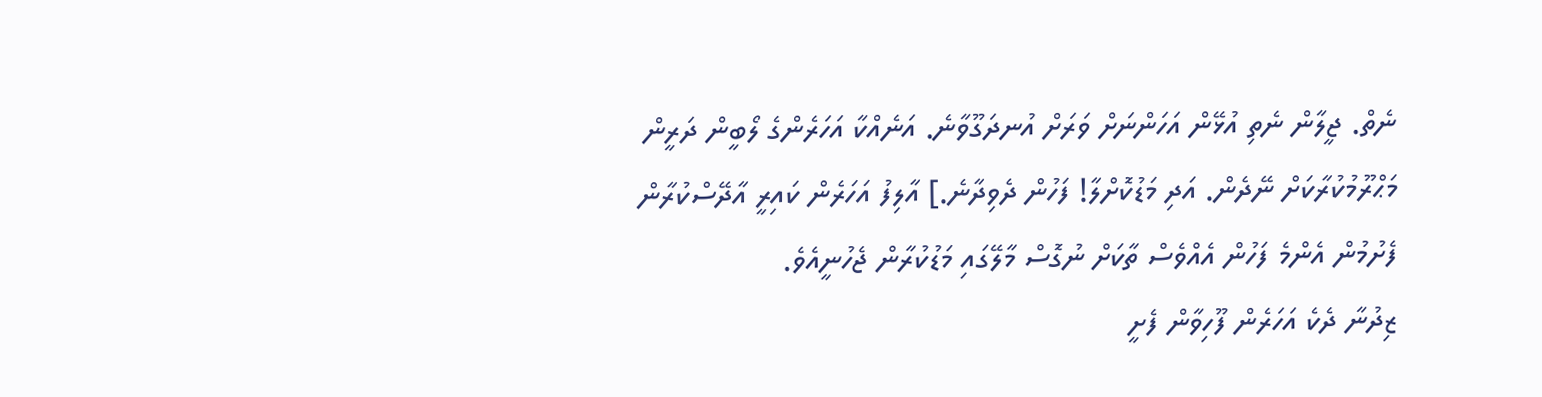ނެތް. ޖީލާން ނެތި އުޅޭން އަހަންނަށް ވަރަށް އުނދަގޫވާނެ. އަނެއްކާ އަހަރެންގެ ލޯބީން ދަރީން މަޙްރޫމުކުރާކަށް ނޭދެން. އަދި މަޑުކޮށްލާ! ފަހުން ދެވިދާނެ.] އާލިފު އަހަރެން ކައިރީ އާދޭސްކުރާން ފެށުމުން އެންމެ ފަހުން އެއްވެސް ތާކަށް ނުގޮސް މާލޭގައި މަޑުކުރާން ޖެހުނީއެވެ.
ޒިދުނާ ދެކެ އަހަރެން ފޫހިވާން ފެށީ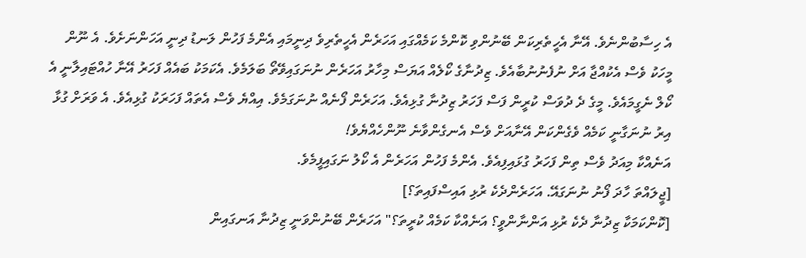އެ ހިސާބުންނެވެ. އޭނާ އެހީތެރިކަން ބޭނުންވި ކޮންމެ ކަމެއްގައި އަހަރެން އެހީތެރިވެ ދިނީމައި އެންމެ ފަހުން ލަނޑު ދިނީ އަހަންނަށެވެ. އެ ނޫން މީހަކު ވެސް އެކުއްޖާ އަށް ނުފެނުނުބާއެވެ. ޒިދުނާގެ ކޯލެއް އަޔަސް މިހާރު އަހަރެން ނުނަގައިވޭތޯ ބަލަމެވެ. އެކަމަކު ބައެއް ފަހަރު އޭނާ ހުއްޓައިލާނީ އެ ކޯލް ނެގީމައެވެ. މީގެ ދެ ދުވަސް ކުރީން ފަސް ފަހަރު ޒިދުނާ ގުޅިއެވެ. އަހަރެން ފޯނެއް ނުނަގަމެވެ. އިއްޔެ ވެސް އެތައް ފަހަރަކު ގުޅިއެވެ. އެ ވަރަށް ގުޅާ އިރު ނުނަގާނީ ކަމެއް ވެގެންކަން އޭނާއަށް ވެސް އެނގެންވާނެ ނޫންހެއްޔެވެ!
އަނެއްކާ މިއަދު ވެސް ތިން ފަހަރު ގުޅައިފިއެވެ. އެންމެ ފަހުން އަހަރެން އެ ކޯލު ނަގައިފީމެވެ.
[ޖީލައްތަ ހާދަ ފޯނު ނުނަގައޭ. އަހަރެންދެކެ ރުޅި އައިސްފައިތަ؟]
[ކޮންކަމަކާ ޒިދުނާ ދެކެ ރުޅި އަންނާންވީ؟ އަނެއްކާ ކަމެއް ކުރީތަ؟" އަހަރެން ބޭނުންވަނީ ޒިދުނާ އަނގައިން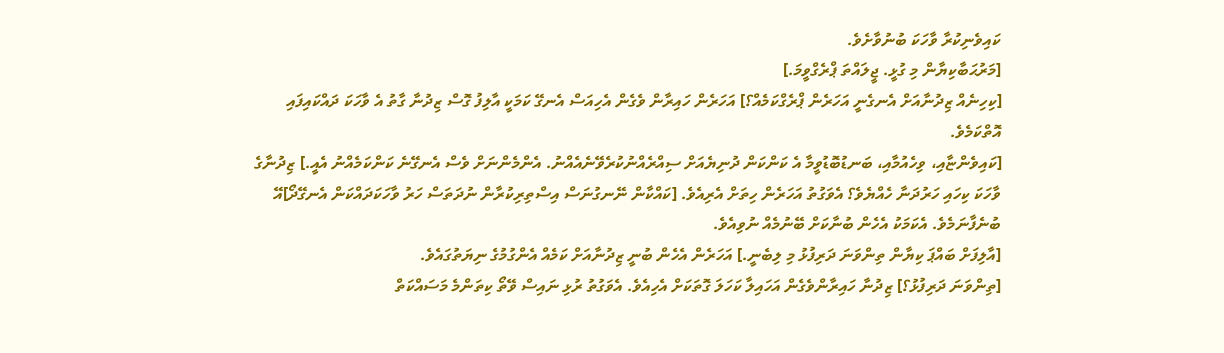ކައިވެނިކުރާ ވާހަކަ ބުނުވާށެވެ.
[މަރުޙަބާކިޔާން މި ގުޅީ. ޖީލައްތަ ޕްރެގްވީމަ.]
[ކިހިނެއް ޒިދުނާއަށް އެނގެނީ އަހަރެން ޕްރެގްކަމެއް؟] އަހަރެން ހައިރާން ވެގެން އެހިއަސް އެނގޭ ކަމަކީ އާލިފު ގޮސް ޒިދުނާ ގާތު އެ ވާހަކަ ދައްކައިފައި އޮތްކަމެވެ.
[ކައިވެންޏާއި، ވިހެއުމާއި، ބަނޑުބޮޑުވީމާ އެ ކަންކަން ދުނިޔެއަށް ސިއްރެއްނުކުރެވޭނެއެއްނު. އެންމެންނަށް ވެސް އެނގޭނެ ކަންކަމެއްނު އެއީ.] ޒިދުނާގެ ވާހަކަ ކިހައި ހަރުދަނާ ހެއްޔެވެ؟ އެވަގުތު އަހަރެން ހިތަށް އެރިއެވެ. [ކައްކާން ނޭނގުނަސް އިސްތިރިކުރާން ނުދަތަސް ހަރު ވާހަކަދައްކަން އެނގޭދޯ]އޭ ބުނެފާނަމެވެ. އެކަމަކު އެހެން ބުނާކަށް ބޭނުމެއް ނުވިއެވެ.
[އާލިފަށް ބައްޕަ ކިޔާން ތިންވަނަ ދަރިފުޅު މި ލިބެނީ.] އަހަރެން އެހެން ބުނީ ޒިދުނާއަށް ކަމެއް އެންގުމުގެ ނިޔަތުގައެވެ.
[ތިންވަނަ ދަރިފުޅު؟] ޒިދުނާ ހައިރާންވެގެން އަހައިލާ ކަހަލަ ގޮތަކަށް އެހިއެވެ. އެވަގުތު ރުޅި ނައިސް ވޭތޯ ކިތަންމެ މަސައްކަތް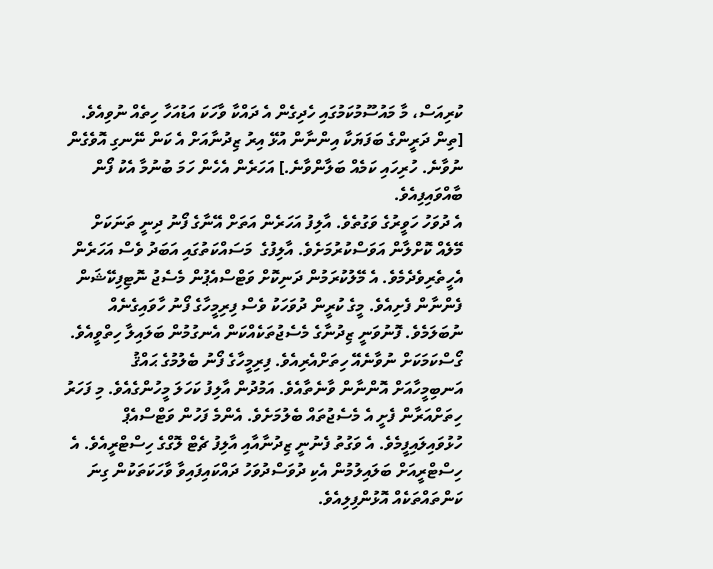ކުރިއަސް، މާ މައުސޫމުކަމުގައި ހެދިގެން އެ ދައްކާ ވާހަކަ އަޑުއަހާ ހިތެއް ނުވިއެވެ.
[ތިން ދަރީންގެ ބަފަޔަކާ އިންނާން އުޅޭ އިރު ޒިދުނާއަށް އެ ކަން ނޭނގި އޮވެގެން ނުވާނެ. ހުރިހައި ކަމެއް ބަލާންވާނެ.] އަހަރެން އެހެން ހަމަ ބުނުމާ އެކު ފޯން ބާއްވައިފިއެވެ.
އެ ދުވަހު ހަވީރުގެ ވަގުތެވެ. އާލިފު އަހަރެން އަތަށް އޭނާގެ ފޯނު ދިނީ ތަނަކަށް މޭލެއް ކޮށްލާން އަވަސްކުރުމަށެވެ. އާލިފުގެ  މަސައްކަތުގައި އަބަދު ވެސް އަހަރެން އެހީތެރިވެދެމެވެ. އެ މޭލުކުރަމުން ދަނިކޮށް ވަޓްސްއެޕުން މެސެޖު ނޮޓިފިކޭޝަން ފެންނާން ފެށިއެވެ. މީގެ ކުރީން ދުވަހަކު ވެސް ފިރިމީހާގެ ފޯނު ހާވައިގެނެއް ނުބަލަމެވެ. ފޮނުވަނީ ޒިދުނާގެ މެސެޖުތަކެއްކަން އެނގުމުން ބަލައިލާ ހިތްވީއެވެ. ގޯސްކަމަކަށް ނުވާނެއޭ ހިތަށްއެރިއެވެ. ފިރިމީހާގެ ފޯނު ބެލުމުގެ ޙައްޤު އަނބިމީހާއަށް އޮންނާން ވާނެތާއެވެ. އަމުދުން އާލިފު ކަހަލަ މީހުންގެއެވެ. މި ފަހަރު ހިތަށްއަރާން ފެށީ އެ މެސެޖުތައް ބެލުމަށެވެ. އެންމެ ފަހުން ވަޓްސްއެޕް ހުޅުވައިލައިފީމެވެ. އެ ވަގުތު ފެނުނީ ޒިދުނާއާއި އާލިފު ޗެޓް ލޮގްގެ ހިސްޓްރީއެވެ. އެ ހިސްޓްރީއަށް ބަލައިލުމުން އެކި ދުވަސްދުވަހު ދައްކައިފައިވާ ވާހަކަތަކުން ގިނަ ކަންތައްތަކެއް އޮޅުންފިލިއެވެ.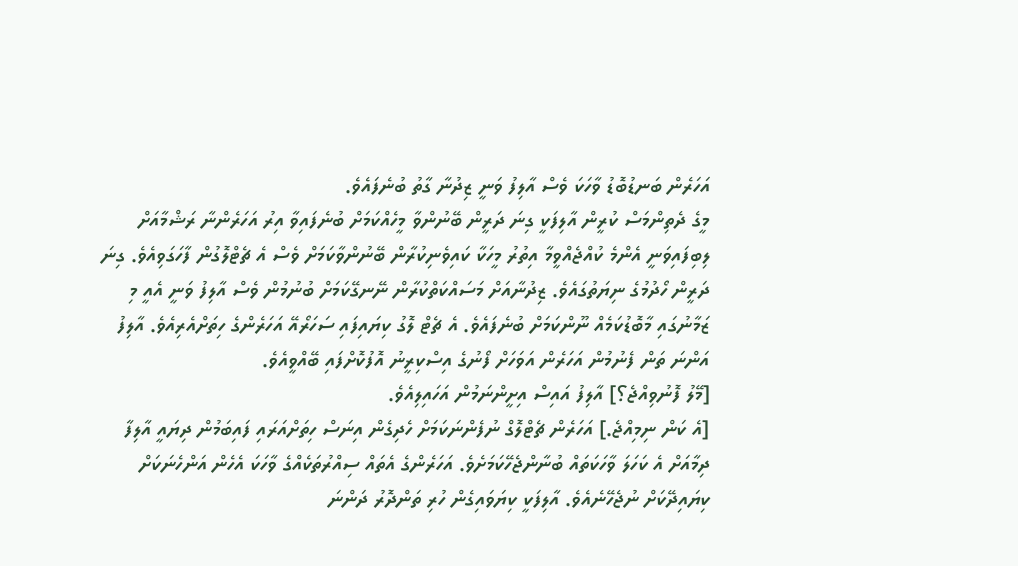އަހަރެން ބަނޑުބޮޑު ވާހަކަ ވެސް އާލިފު ވަނީ ޒިދުނާ ގާތު ބުނެފައެވެ.
މީގެ ދެތިންމަސް ކުރީން އާލިފަކީ ގިނަ ދަރީން ބޭނުންވާ މީހެއްކަމަށް ބުނެފައިވާ އިރު އަހަރެންނާ ރަޝްމާއަށް ލިބިފައިވަނީ އެންމެ ކުއްޖެއްވީމާ އިތުރު މީހަކާ ކައިވެނިކުރާން ބޭނުންވާކަމަށް ވެސް އެ ޗެޓްލޮގުން ފާހަގަވިއެވެ. ގިނަ ދަރީން ހޯދުމުގެ ނިޔަތުގައެވެ. ޒިދުނާއަށް މަސައްކަތްކުރާން ނޭނގޭކަމަށް ބުނުމުން ވެސް އާލިފު ވަނީ އެއީ މި ޒަމާނުގައި މާބޮޑުކަމެއް ނޫންކަމަށް ބުނެފައެވެ. އެ ޗެޓް ލޮގު ކިޔައިފައި ސަހަރޯއޭ އަހަރެންގެ ހިތަށްއެރިއެވެ. އާލިފު އަންނަ ތަން ފެނުމުން އަހަރެން އަވަހަށް ފޯނުގެ އިސްކިރީނު އޮފުކޮށްފައި ބޭއްވީއެވެ.
[މޭލު ފޮނުވިއްޖެ؟] އާލިފު އައިސް އިށީންނަމުން އަހައިލިއެވެ.
[އެ ކަން ނިމިއްޖެ.] އަހަރެން ޗެޓްލޮގް ނުފެންނަކަމަށް ހެދިގެން އިނަސް ހިތަށްއަރައި ފައިބަމުން ދިޔައީ އާލިފާ ދިމާއަށް އެ ކަހަލަ ވާހަކަތައް ބުނާންޖެހޭކަމަށެވެ. އަހަރެންގެ އެތައް ސިއްރުތަކެއްގެ ވާހަކަ އެހެން އަންހެނަކަށް ކިޔައިދޭކަށް ނުޖެހޭނެއެވެ. އާލިފަކީ ކިޔަވައިގެން ހުރި ތަންދޮރު ދަންނަ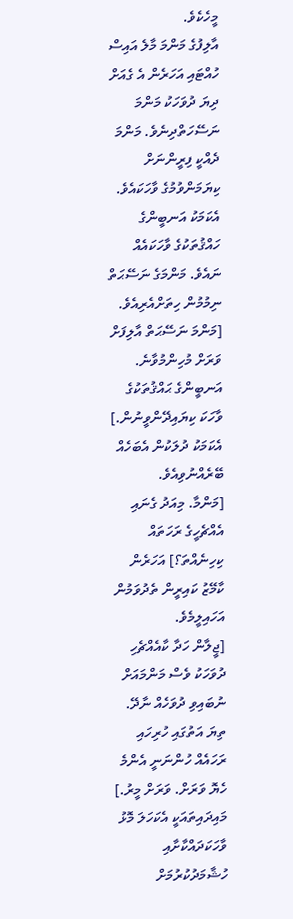މީހެކެވެ.
އާލިފުގެ މަންމަ މާލެ އައިސް ހުއްޓައި އަހަރެން އެ ގެއަށް ދިޔަ ދުވަހަކު މަންމަ ނަސޭހަތްދިނެވެ. މަންމަ ދެއްކީ ފިރީންނަށް ކިޔަމަންވުމުގެ ވާހަކައެވެ. އެކަމަކު އަނބީންގެ ހައްޤުތަކުގެ ވާހަކައެއް ނައެވެ. މަންމަގެ ނަސޭޙަތް ނިމުމުން ހިތަށްއެރިއެވެ. [މަންމަ ނަސޭޙަތް އާލިފަށް ވަރަށް މުހިންމުވާނެ. އަނބީންގެ ޙައްޤުތަކުގެ ވާހަކަ ކިޔައިދޭންވީނުން.] އެކަމަކު ދުލަކުން އެބަހެއް ބޭރެއްނުވިއެވެ.
[މަންމާ. މިއަދު ގެނައި އެއްޗެހީގެ ރަހަތައް ކިހިނެއްތަ؟] އަހަރެން ކާމޭޒު ކައިރީން ތެދުވަމުން އަހައިލީމެވެ.
[ޖީލާން ހަދާ ކާއެއްޗެހި ދުވަހަކު ވެސް މަންމައަށް ނުބައިވި ދުވަހެއް ނާދޭ. ތިޔަ އަތުގައި ހުރިހައި ރަހައެއް ހުންނަނީ އެންމެ ހެޔޮ ވަރަށް. ވަރަށް މީރު.] މައިދައިތައަކީ އެކަހަލަ މޮޅު ވާހަކަދައްކާށާއި ހުޝާމަދުކުރުމަށް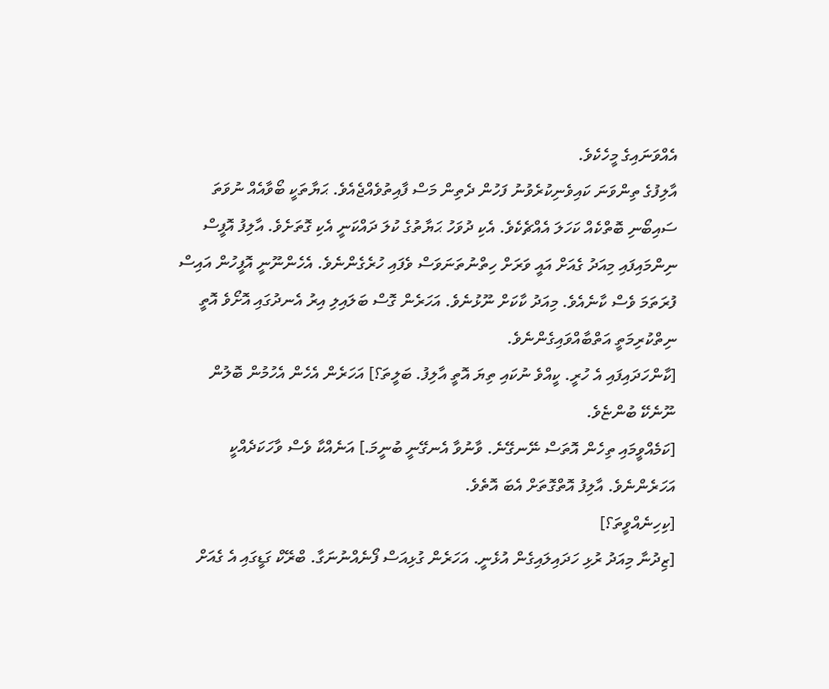އެއްވަނައިގެ މީހެކެވެ.
އާލިފުގެ ތިންވަނަ ކައިވެނިކުރެވުނު ފަހުން ދެތިން މަސް ފާއިތުވެއްޖެއެވެ. ޙަޔާތަކީ ބޯވާއެއް ނުވަތަ ސައިބޯނި ބޮތްކެއް ކަހަލަ އެއްޗެކެވެ. އެކި ދުވަހު ޙަޔާތުގެ ކުލަ ދައްކަނީ އެކި ގޮތަށެވެ. އާލިފު އޮފީސް ނިންމައިފައި މިއަދު ގެއަށް އައީ ވަރަށް ހިތްނުތަނަވަސް ވެފައި ހުރެގެންނެވެ. އެހެންނޫނީ އޮފީހުން އައިސް ފުރަތަމަ ވެސް ކާނެއެވެ. މިއަދު ކާކަށް ނޫޅުނެވެ. އަހަރެން ގޮސް ބަލައިލި އިރު އެނދުގައި އޮށޯވެ އޮތީ ނިތްކުރިމަތީ އަތްބާއްވައިގެންނެވެ.
[ކާންހަދައިފައި އެ ހުރީ. ކީއްވެ ނުކައި ތިޔަ އޮތީ އާލިފު. ބަލީތަ؟] އަހަރެން އެހެން އެހުމުން ބޮލުން ނޫނެކޭ ބުންޏެވެ.
[ކަމެއްވީމައި ތިހެން އޮތަސް ނޭނގޭނެ. ވާނުވާ އެނގޭނީ ބުނީމަ.] އަނެއްކާ ވެސް ވާހަކަދެއްކީ އަހަރެންނެވެ. އާލިފު އޮތްގޮތަށް އެބަ އޮތެވެ.
[ކިހިނެއްވީތަ؟]
[ޒިދުނާ މިއަދު ރުޅި ހަދައިލައިގެން އުޅެނީ. އަހަރެން ގުޅިއަސް ފޯނެއްނުނަގާ. ބްރޭކް ގަޑީގައި އެ ގެއަށް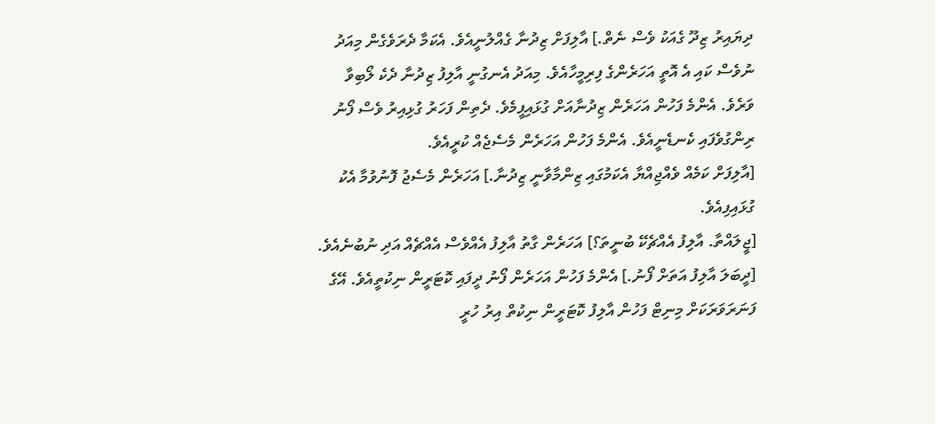ދިޔައިރު ޒިދޫ ގެއަކު ވެސް ނެތް.] އާލިފަށް ޒިދުނާ ގެއްލުނީއެވެ. އެކަމާ ދެރަވެގެން މިއަދު ނުވެސް ކައި އެ އޮތީ އަހަރެންގެ ފިރިމީހާއެވެ. މިއަދު އެނގުނީ އާލިފު ޒިދުނާ ދެކެ ލޯބިވާ ވަރެވެ. އެންމެ ފަހުން އަހަރެން ޒިދުނާއަށް ގުޅައިފީމެވެ. ދެތިން ފަހަރު ގުޅިއިރު ވެސް ފޯނު ރިންގުވެފައި ކެނޑެނީއެވެ. އެންމެ ފަހުން އަހަރެން މެސެޖެއް ކުރީއެވެ.
[އާލިފަށް ކަމެއް ވެއްޖިއްޔާ އެކަމުގައި ޒިންމާވާނީ ޒިދުނާ.] އަހަރެން މެސެޖު ފޮނުވުމާ އެކު ގުޅައިފިއެވެ.
[ޖީލައްތާ. އާލިފު އެއްޗެކޭ ބުނީތަ؟] އަހަރެން ގާތު އާލިފު އެއްވެސް އެއްޗެއް އަދި ނުބުނެއެވެ.
[ދީބަލަ އާލިފު އަތަށް ފޯނު.] އެންމެ ފަހުން އަހަރެން ފޯނު ދީފައި ކޮޓަރީން ނިކުތީއެވެ. އޭގެ ފަނަރަވަރަކަށް މިނިޓް ފަހުން އާލިފު ކޮޓަރީން ނިކުތް އިރު ހުރީ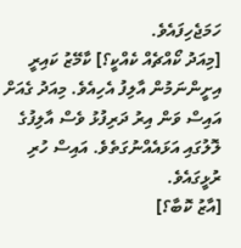ހަމަޖެހިފައެވެ.
[މިއަދު ކޯއްޗެއް ކެއްކީ؟] ކާމޭޒު ކައިރީ އިށީންނަމުން އާލިފު އެހިއެވެ. މިއަދު ގެއަށް އައިސް ވަން އިރު ދަރިފުޅު ވެސް އާލިފުގެ ލޮލުގައި އަޅައެއްނުގަތެވެ. އައިސް ހުރި ރުޅީގައެވެ.
[އާޒު ކޮބާ؟]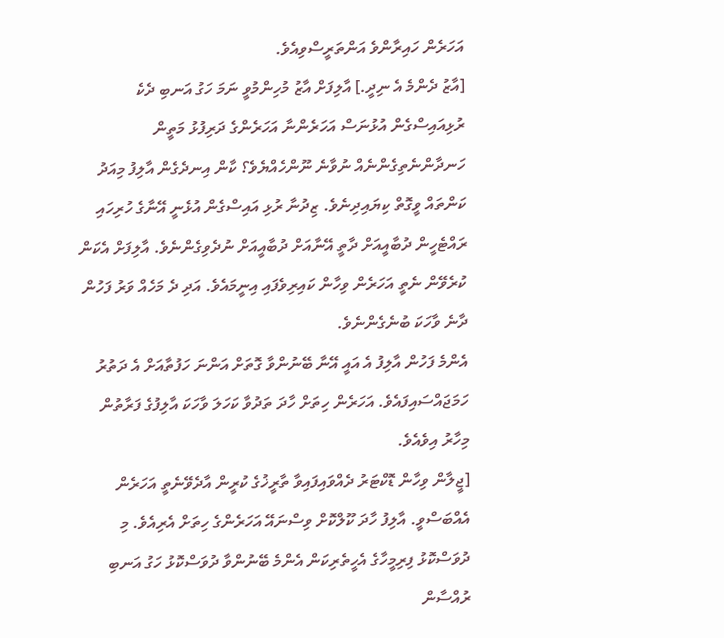އަހަރެން ހައިރާންވެ އަންތަރީސްވިއެވެ.
[އާޒު ދެންމެ އެ ނިދީ.] އާލިފަށް އާޒު މުހިންމުވީ ނަމަ ހަގު އަނބި ދެކެ ރުޅިއައިސްގެން އުޅުނަސް އަހަރެންނާ އަހަރެންގެ ދަރިފުޅު މަތީން ހަނދާންނެތިގެންނެއް ނުވާނެ ނޫންހެއްޔެވެ؟ ކާން އިނދެގެން އާލިފު މިއަދު ކަންތައް ވީގޮތް ކިޔައިދިނެވެ. ޒިދުނާ ރުޅި އައިސްގެން އުޅެނީ އޭނާގެ ހުރިހައި ރައްޓެހީން ދުބާއީއަށް ދާތީ އޭނާއަށް ދުބާއީއަށް ނުދެވިގެންނެވެ. އާލިފަށް އެކަން ކުރެވޭން ނެތީ އަހަރެން ވިހާން ކައިރިވެފައި އިނީމައެވެ. އަދި ދެ މަހެއް ވަރު ފަހުން ދާނެ ވާހަކަ ބުނެގެންނެވެ.
އެންމެ ފަހުން އާލިފު އެ އައީ އޭނާ ބޭނުންވާ ގޮތަށް އަންނަ ހަފުތާއަށް އެ ދަތުރު ހަމަޖައްސައިފައެވެ. އަހަރެން ހިތަށް ހާދަ ތަދުވާ ކަހަލަ ވާހަކަ އާލިފުގެ ފަރާތުން މިހާރު އިވެއެވެ.
[ޖީލާން ވިހާން ޑޮކްޓަރު ދެއްވައިފައިވާ ތާރީޚުގެ ކުރީން އާދެވޭނެތީ އަހަރެން އެއްބަސްވީ. އާލިފު ހާދަ ކޫލްކޮށް ވިސްނައޭ އަހަރެންގެ ހިތަށް އެރިއެވެ. މި ދުވަސްކޮޅު ފިރިމީހާގެ އެހީތެރިކަން އެންމެ ބޭނުންވާ ދުވަސްކޮޅު ހަގު އަނބި ރުއްސާން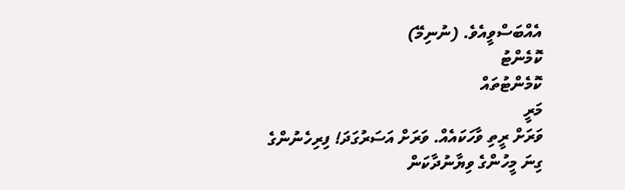އެއްބަސްވީއެވެ. (ނުނިމޭ)
ކޮމެންޓު
ކޮމެންޓުތައް
މަރީ
ވަރަށް ރީތި ވާހަކައެއް. ވަރަށް އަސަރުގަދަ! ފިރިހެނުންގެ ގިނަ މީހުންގެ ވިޔާނުދާކަން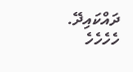ދައްކައިދޭ. ހެހެހެހެ